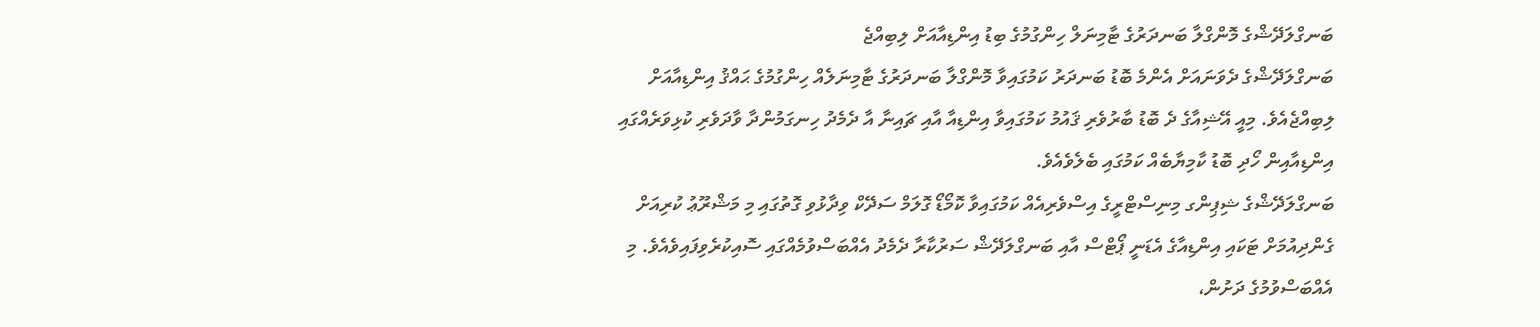ބަނގްލަދޭޝްގެ މޮންގްލާ ބަނދަރުގެ ޓާމިނަލް ހިންގުމުގެ ބިޑު އިންޑިއާއަށް ލިބިއްޖެ
ބަނގްލަދޭޝްގެ ދެވަނައަށް އެންމެ ބޮޑު ބަނދަރު ކަމުގައިވާ މޮންގްލާ ބަނދަރުގެ ޓާމިނަލެއް ހިންގުމުގެ ޙައްޤު އިންޑިއާއަށް ލިބިއްޖެއެވެ. މިއީ އޭޝިއާގެ ދެ ބޮޑު ބާރުވެރި ޤައުމު ކަމުގައިވާ އިންޑިއާ އާއި ޗައިނާ އާ ދެމެދު ހިނގަމުންދާ ވާދަވެރި ކުޅިވަރެއްގައި އިންޑިއާއިން ހޯދި ބޮޑު ކާމިޔާބެއް ކަމުގައި ބެލެވެއެވެ.
ބަނގްލަދޭޝްގެ ޝިޕިންގ މިނިސްޓްރީގެ އިސްވެރިއެއް ކަމުގައިވާ ކޮމޯޑޯ ގޮލަމް ސަދޭކް ވިދާޅުވި ގޮތުގައި މި މަޝްރޫޢު ކުރިއަށް ގެންދިއުމަށް ޓަކައި އިންޑިއާގެ އެޑަނީ ޕޯޓްސް އާއި ބަނގްލަދޭޝް ސަރުކާރާ ދެމެދު އެއްބަސްވުމެއްގައި ސޮއިކުރެވިފައިވެއެވެ. މި އެއްބަސްވުމުގެ ދަށުން،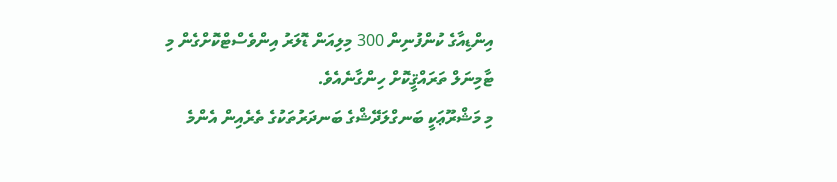އިންޑިއާގެ ކުންފުނިން 300 މިލިއަން ޑޮލަރު އިންވެސްޓްކޮށްގެން މި ޓާމިނަލް ތަރައްޤީކޮށް ހިންގާނެއެވެ.
މި މަޝްރޫޢަކީ ބަނގްލަދޭޝްގެ ބަނދަރުތަކުގެ ތެރެއިން އެންމެ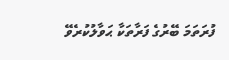ފުރަތަމަ ބޭރުގެ ފަރާތަކާ ޙަވާލުކުރެވޭ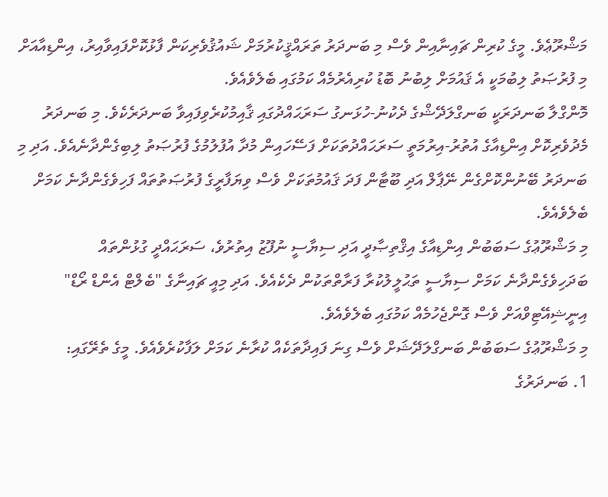މަޝްރޫޢެވެ. މީގެ ކުރިން ޗައިނާއިން ވެސް މި ބަނދަރު ތަރައްޤީކުރުމަށް ޝައުޤުވެރިކަން ފާޅުކޮށްފައިވާއިރު، އިންޑިއާއަށް މި ފުރުޞަތު ލިބުމަކީ އެ ޤައުމަށް ލިބުނު ބޮޑު ކުރިއެރުމެއް ކަމުގައި ބެލެވެއެވެ.
މޮންގްލާ ބަނދަރަކީ ބަނގްލަދޭޝްގެ ދެކުނު-ހުޅަނގު ސަރަޙައްދުގައި ޤާއިމުކުރެވިފައިވާ ބަނދަރެކެވެ. މި ބަނދަރު މެދުވެރިކޮށް އިންޑިއާގެ އުތުރު-އިރުމަތީ ސަރަޙައްދުތަކަށް ފަސޭހައިން މުދާ އުފުލުމުގެ ފުރުޞަތު ލިބިގެންދާނެއެވެ. އަދި މި ބަނދަރު ބޭނުންކޮށްގެން ނޭޕާލް އަދި ބޫޓާން ފަދަ ޤައުމުތަކަށް ވެސް ވިޔަފާރީގެ ފުރުޞަތުތައް ފަހިވެގެންދާނެ ކަމަށް ބެލެވެއެވެ.
މި މަޝްރޫޢުގެ ސަބަބުން އިންޑިއާގެ އިޤްތިޞާދީ އަދި ސިޔާސީ ނުފޫޒު އިތުރުވެ، ސަރަޙައްދީ ގުޅުންތައް ބަދަހިވެގެންދާނެ ކަމަށް ސިޔާސީ ތަޙުލީލުކުރާ ފަރާތްތަކުން ދެކެއެވެ. އަދި މިއީ ޗައިނާގެ "ބެލްޓް އެންޑް ރޯޑް" އިނީޝިއޭޓިވްއަށް ވެސް ގޮންޖެހުމެއް ކަމުގައި ބެލެވެއެވެ.
މި މަޝްރޫޢުގެ ސަބަބުން ބަނގްލަދޭޝަށް ވެސް ގިނަ ފައިދާތަކެއް ކުރާނެ ކަމަށް ލަފާކުރެވެއެވެ. މީގެ ތެރޭގައި:
1. ބަނދަރުގެ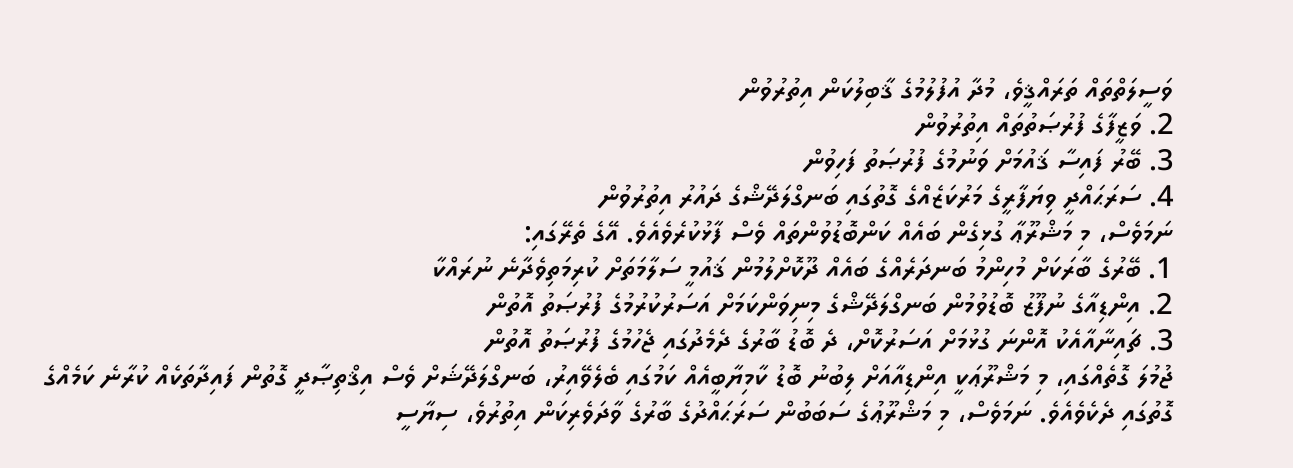ވަސީލަތްތައް ތަރައްޤީވެ، މުދާ އުފުލުމުގެ ޤާބިލުކަން އިތުރުވުން
2. ވަޒީފާގެ ފުރުޞަތުތައް އިތުރުވުން
3. ބޭރު ފައިސާ ޤައުމަށް ވަނުމުގެ ފުރުޞަތު ފަހިވުން
4. ސަރަޙައްދީ ވިޔަފާރީގެ މަރުކަޒެއްގެ ގޮތުގައި ބަނގްލަދޭޝްގެ ދައުރު އިތުރުވުން
ނަމަވެސް، މި މަޝްރޫޢާ ގުޅިގެން ބައެއް ކަންބޮޑުވުންތައް ވެސް ފާޅުކުރެވެއެވެ. އޭގެ ތެރޭގައި:
1. ބޭރުގެ ބާރަކަށް މުހިންމު ބަނދަރެއްގެ ބައެއް ދޫކޮށްލުމުން ޤައުމީ ސަލާމަތަށް ކުރިމަތިވެދާނެ ނުރައްކާ
2. އިންޑިއާގެ ނުފޫޒު ބޮޑުވުމުން ބަނގްލަދޭޝްގެ މިނިވަންކަމަށް އަސަރުކުރުމުގެ ފުރުޞަތު އޮތުން
3. ޗައިނާއާއެކު އޮންނަ ގުޅުމަށް އަސަރުކޮށް، ދެ ބޮޑު ބާރުގެ ދެމެދުގައި ޖެހުމުގެ ފުރުޞަތު އޮތުން
ޖުމުލަ ގޮތެއްގައި، މި މަޝްރޫޢަކީ އިންޑިއާއަށް ލިބުނު ބޮޑު ކާމިޔާބީއެއް ކަމުގައި ބެލެވޭއިރު، ބަނގްލަދޭޝަށް ވެސް އިޤްތިޞާދީ ގޮތުން ފައިދާތަކެއް ކުރާނެ ކަމެއްގެ ގޮތުގައި ދެކެވެއެވެ. ނަމަވެސް، މި މަޝްރޫޢުގެ ސަބަބުން ސަރަޙައްދުގެ ބާރުގެ ވާދަވެރިކަން އިތުރުވެ، ސިޔާސީ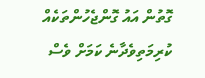ގޮތުން އައު ގޮންޖެހުންތަކެއް ކުރިމަތިވެދާނެ ކަމަށް ވެސް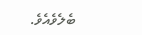ބެލެވެއެވެ.